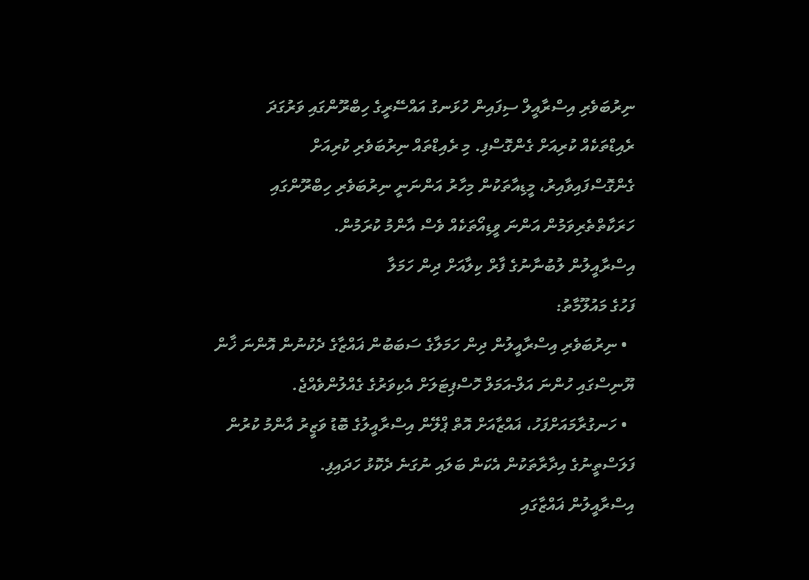ނިރުބަވެރި އިސްރާއީލް ސިފައިން ހުޅަނގު އައްސޭރީގެ ހިބްރޫންގައި ވަރުގަދަ ރެއިޑްތަކެއް ކުރިއަށް ގެންގޮސްފި. މި ރެއިޑްތައް ނިރުބަވެރި ކުރިއަށް ގެންގޮސްފައިވާއިރު، މީޑިއާތަކުން މިހާރު އަންނަނީ ނިރުބަވެރި ހިބްރޫންގައި ހަރަކާތްތެރިވަމުން އަންނަ ވީޑިއޯތަކެއް ވެސް އާންމު ކުރަމުން.
އިސްރާއީލުން ލުބުނާނުގެ ފާރް ކިލާއަށް ދިން ހަމަލާ
ފަހުގެ މައުލޫމާތު:
  • ނިރުބަވެރި އިސްރާއީލުން ދިން ހަމަލާގެ ސަބަބުން ޣައްޒާގެ ދެކުނުން އޮންނަ ޚާން ޔޫނިސްގައި ހުންނަ އަލް-އަމަލް ހޮސްޕިޓަލަށް އެކިވަރުގެ ގެއްލުންވެއްޖެ.
  • ހަނގުރާމައަށްފަހު، ޣައްޒާއަށް އޮތް ޕްލޭން އިސްރާއީލުގެ ބޮޑު ވަޒީރު އާންމު ކުރުން ފަލަސްތީނުގެ އިދާރާތަކުން އެކަން ބަލައި ނުގަނެ ދެކޮޅު ހަދައިފި.
އިސްރާއީލުން ޣައްޒާގައި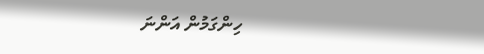ހިންގަމުން އަންނަ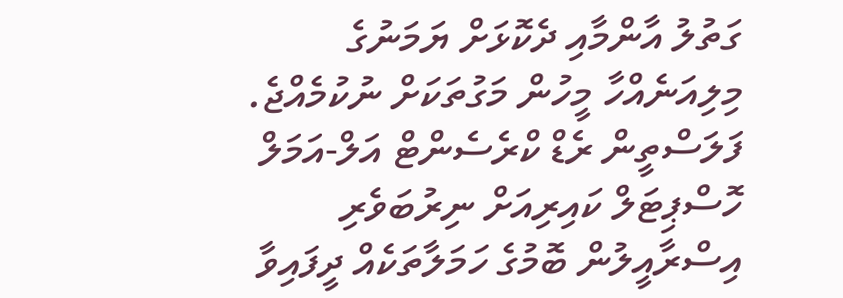ގަތުލު އާންމާއި ދެކޮޅަށް ޔަމަނުގެ މިލިއަނެއްހާ މީހުން މަގުތަކަށް ނުކުމެއްޖެ.
ފަލަސްތީން ރެޑް ކްރެސެންޓް އަލް-އަމަލް ހޮސްޕިޓަލް ކައިރިއަށް ނިރުބަވެރި އިސްރާއީލުން ބޮމުގެ ހަމަލާތަކެއް ދީފައިވާ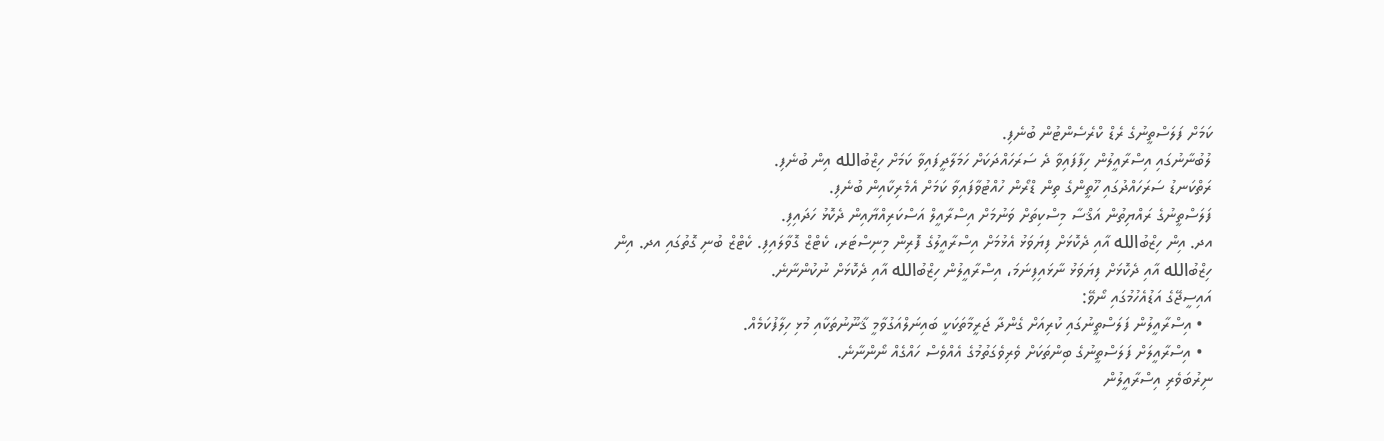ކަމަށް ފަލަސްތީނުގެ ރެޑް ކްރެސެންޓުން ބުނެފި.
ލުބުނާނުގައި އިސްރާއީލުން ހިފާފައިވާ ދެ ސަރަހައްދަކަށް ހަމަލާދީފައިވާ ކަމަށް ހިޒްބުالله އިން ބުނެފި.
ރަތްކަނޑު ސަރަހައްދުގައި ހޫތީންގެ ތިން ޑްރޯން ހުއްޓުވާފައިވާ ކަމަށް އެމެރިކާއިން ބުނެފި.
ފަލަސްތީނުގެ ރައްޔިތުން އަޤްސާ މިސްކިތަށް ވަނުމަށް އިސްރާއީލް އަސްކަރިއްޔާއިން ދެކޮޅު ހަދައިފި.
އދ. އިން ހިޒްބުالله އާއި ދެކޮޅަށް ފިޔަވަޅު އެޅުމަށް އިސްރާއީލުގެ ފޮރިން މިނިސްޓަރ، ކެޓްޒް ގޮވާލައިފި. ކެޓްޒް ބުނި ގޮތުގައި އދ. އިން ހިޒްބުالله އާއި ދެކޮޅަށް ފިޔަވަޅު ނާޅައިފިނަމަ، އިސްރާއީލުން ހިޒްބުالله އާއި ދެކޮޅަށް ނުކުންނާނެ.
އައިސީޖޭގެ އަޑުއެހުމުގައި ނޯވޭ:
  • އިސްރާއީލުން ފަލަސްތީނުގައި ކުރިއަށް ގެންދާ ޖަރީމާތަކަކީ ބައިނަލްއަގުވާމީ ޤާނޫނުތަކާއި މުޅި ހިލާފުކަމެއް.
  • އިސްރާއީލަށް ފަލަސްތީނުގެ ބިންތަކަށް ވެރިވެގަތުމުގެ އެއްވެސް ހައްގެއް ނޯންނާނެ.
ނިރުބަވެރި އިސްރާއީލުން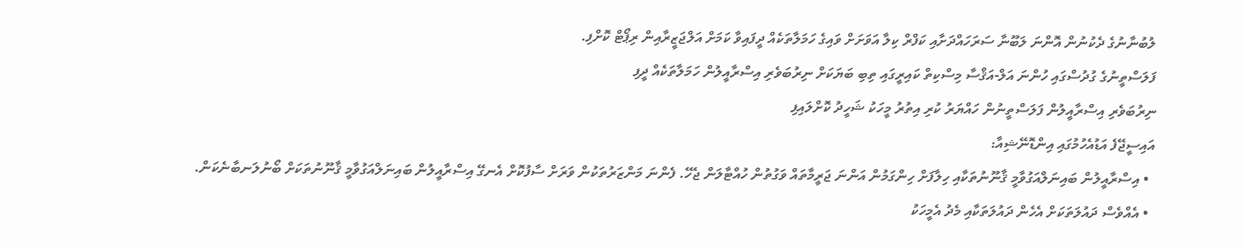ލުބުނާނުގެ ދެކުނުން އޮންނަ ލަބޫނާ ސަރަހައްދަށާއި ކަފްރް ކިލާ އަވަށަށް ވައިގެ ހަމަލާތަކެއް ދީފައިވާ ކަމަށް އަލްޖަޒީރާއިން ރިޕޯޓް ކޮށްފި.
ފަލަސްތީނުގެ ގުދުސްގައި ހުންނަ އަލް-އަޤްސާ މިސްކިތް ކައިރީގައި ތިބި ބަޔަކަށް ނިރުބަވެރި އިސްރާއީލުން ހަމަލާތަކެއް ދީފި
ނިރުބަވެރި އިސްރާއީލުން ފަލަސްތީނުން ހައްޔަރު ކުރި އިތުރު މީހަކު ޝަހީދު ކޮށްލައިފި
އައިސީޖޭފެ އަޑުއެހުމުގައި އިންޑޮނޭޝިއާ:
  • އިސްރާއީލުން ބައިނަލްއަގުވާމީ ޤާނޫނުތަކާއި ހިލާފަށް ހިންގަމުން އަންނަ ޖަރީމާތައް ވަގުތުން ހުއްޓާލަން ޖެހޭ. ފެންނަ މަންޒަރުތަކުން ވަރަށް ސާފުކޮށް އެނގޭ އިސްރާއީލުން ބައިނަލްއަގުވާމީ ޤާނޫނުތަކަށް ބޯނުލަނބާނެކަން.
  • އެއްވެސް ދައުލަތަކަށް އެހެން ދައުލަތަކާއި މެދު އެމީހަކު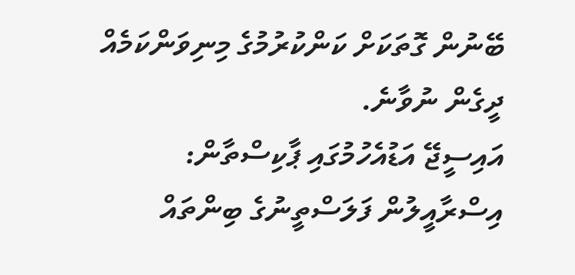ބޭނުން ގޮތަކަށް ކަންކުރުމުގެ މިނިވަންކަމެއް ދީގެން ނުވާނެ.
އައިސީޖޭ އަޑުއެހުމުގައި ޕާކިސްތާން:
އިސްރާއީލުން ފަލަސްތީނުގެ ބިންތައް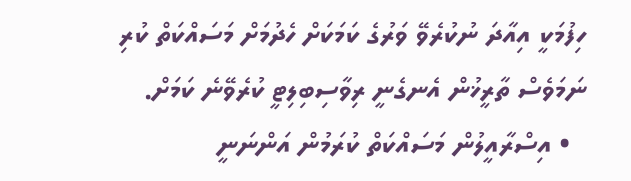ހިފުމަކީ އިއާދަ ނުކުރެވޭ ވަރުގެ ކަމަކަށް ހެދުމަށް މަސައްކަތް ކުރި ނަމަވެސް ތާރީޚުން އެނގެނީ ރިވާސިބިލިޓީ ކުރެވޭނެ ކަމަށް.
  • އިސްރާއީލުން މަސައްކަތް ކުރަމުން އަންނަނީ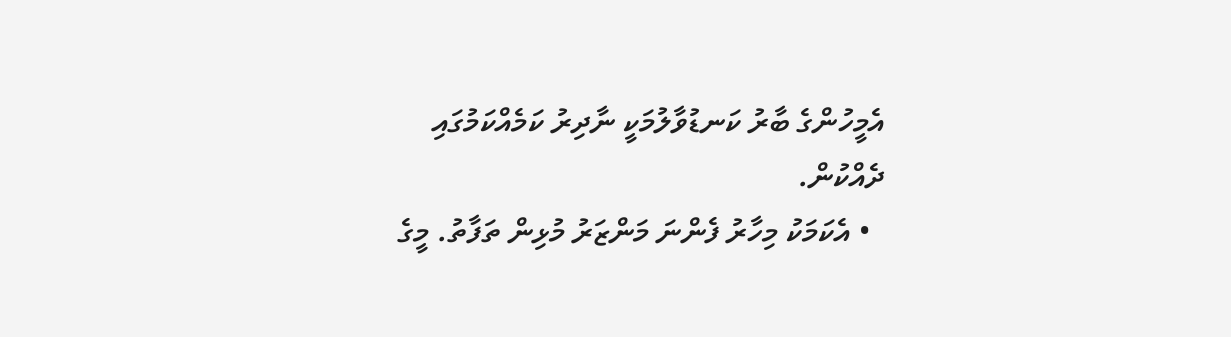އެމީހުންގެ ބާރު ކަނޑުވާލުމަކީ ނާދިރު ކަމެއްކަމުގައި ދެއްކުން.
  • އެކަމަކު މިހާރު ފެންނަ މަންޒަރު މުޅިން ތަފާތު. މީގެ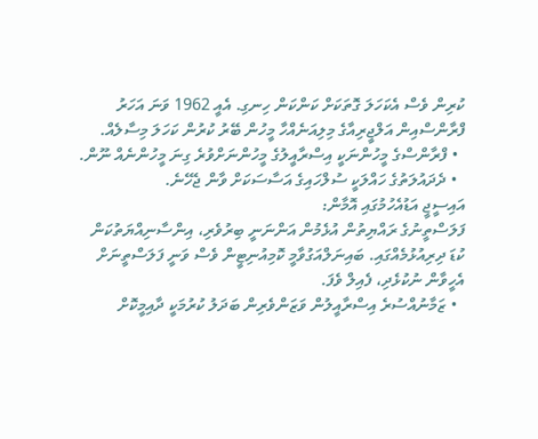ކުރިން ވެސް އެކަހަލަ ގޮތަކަށް ކަންކަން ހިނގި. އެއީ 1962 ވަނަ އަހަރު ފްރާންސްއިން އަލްޖީރިއާގެ މިލިއަނެއްހާ މީހުން ބޭރު ކުރުން ކަހަލަ މިސާލެއް.
  • ފްރާންސްގެ މީހުންނަކީ އިސްރާއީލުގެ މީހުންނަށްވުރެ ގިނަ މީހުންނެއް ނޫން.
  • ދެދައުލަތުގެ ހައްލަކީ ސުލްހައިގެ އަސާސަކަށް ވާން ޖެހޭނެ.
އައިސީޖީ އަޑުއެހުމުގައި އޮމާން:
ފަލަސްތީނުގެ ރައްޔިތުން އުޅެމުން އަންނަނީ ބިރުވެރި، އިންސާނިއްޔަތުކަން ކުޑަ ދިރިއުޅުމެއްގައި. ބައިނަލްއަގުވާމީ ކޮމިއުނިޓީން ވެސް ވަނީ ފަލަސްތީނަށް އެހީވާން ނުކުޅެދި، ފެއިލް ވެފަ.
  • ޒަމާނުއްސުރެ އިސްރާއީލުން ވަޒަންވެރިން ބަދަލު ކުރުމަކީ ދާއިމީކޮށް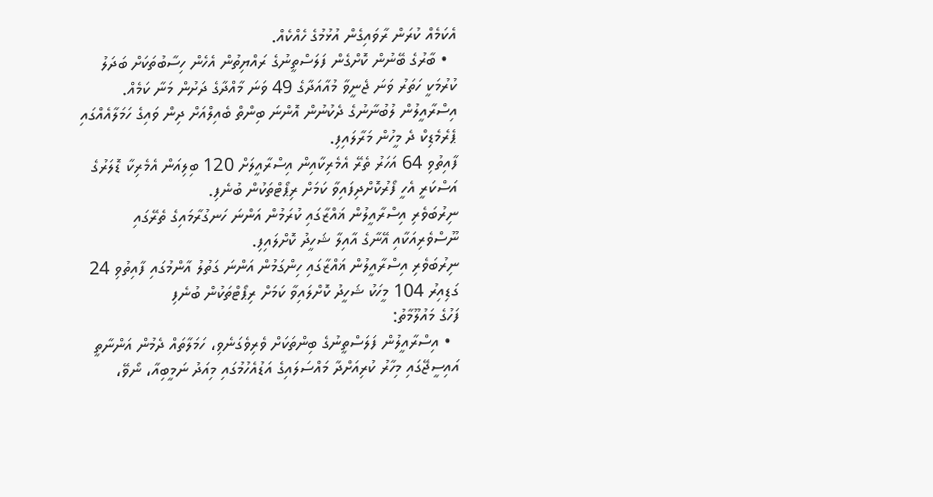އެކަމެއް ކުރަން ރާވައިގެން އުޅުމުގެ ހެއްކެއް.
  • ބާރުގެ ބޭނުން ކޮށްގެން ފަލަސްތީނުގެ ރައްޔިތުން އެހެން ހިސާބުތަކަށް ބަދަލު ކުރުމަކީ ހަތަރު ވަނަ ޖެނީވާ މުއާއަދާގެ 49 ވަނަ މާއްދާގެ ދަށުން މަނާ ކަމެއް.
އިސްރާއީލުން ލުބުނާނުގެ ދެކުނުން އޮންނަ ބިންތް ބެއިލްއަށް ދިން ވައިގެ ހަމަލާއެއްގައި ޕެރެމެޑިކް ދެ މީހުން މަރާލައިފި.
ފާއިތުވި 64 އަހަރު ތެރޭ އެމެރިކާއިން އިސްރާއީލަށް 120 ބިލިއަން އެމެރިކާ ޑޮލަރުގެ އަސްކަރީ އެހީ ފޯރުކޮށްދިފައިވާ ކަމަށް ރިޕޯޓްތަކުން ބުނެފި.
ނިރުބަވެރި އިސްރާއީލުން ޣައްޒާގައި ކުރަމުން އަންނަ ހަނގުރާމައިގެ ތެރޭގައި ނޫސްވެރިއަކާއި އޭނާގެ އާއިލާ ޝަހީދު ކޮށްލައިފި.
ނިރުބަވެރި އިސްރާއީލުން ޣައްޒާގައި ހިންގަމުން އަންނަ ގަތުލު އާންމުގައި ފާއިތުވި 24 ގަޑިއިރު 104 މީހަކު ޝަހީދު ކޮށްލައިވާ ކަމަށް ރިޕޯޓްތަކުން ބުނެފި
ފަހުގެ މައުލޫމާތު:
  • އިސްރާއީލުން ފަލަސްތީނުގެ ބިންތަކަށް ވެރިވެގަނެވި، ހަމަލާތައް ދެމުން އަންނާތީ އައިސީޖޭގައި މިހާރު ކުރިއަށްދާ މައްސަލައިގެ އަޑުއެހުމުގައި މިއަދު ނަމީބިއާ، ނޯވޭ،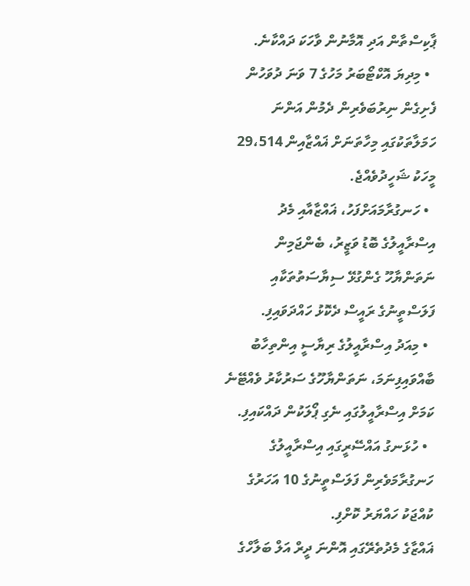ޕާކިސްތާން އަދި އޮމާނުން ވާހަކަ ދައްކާނެ.
  • މިދިޔަ އޮކްޓޯބަރު މަހުގެ 7 ވަނަ ދުވަހުން ފެށިގެން ނިރުބަވެރިން ދެމުން އަންނަ ހަމަލާތަކުގައި މިހާތަނަށް ޣައްޒާއިން 29،514 މީހަކު ޝަހީދުވެއްޖެ.
  • ހަނގުރާމައަށްފަހު، ޣައްޒާއާއި މެދު އިސްރާއީލުގެ ބޮޑު ވަޒީރު، ބެންޖަމިން ނަތަންޔާހޫ ގެންގުޅޭ ސިޔާސަތުތަކާއި ފަލަސްތީނުގެ ރައީސް ދެކޮޅު ހައްދަވައިފި.
  • މިއަދު އިސްރާއީލުގެ ރިޔާސީ އިންތިހާބު ބާއްވައިފިނަމަ، ނަތަންޔާހޫގެ ސަރުކާރު ވެއްޓޭނެ ކަމަށް އިސްރާއީލުގައި ނެގި ޕޯލަކުން ދައްކައިފި.
  • ހުޅަނގު އައްސޭރީގައި އިސްރާއީލުގެ ހަނގުރާމަވެރިން ފަލަސްތީނުގެ 10 އަހަރުގެ ކުއްޖަކު ހައްޔަރު ކޮށްފި.
ޣައްޒާގެ މެދުތެރޭގައި އޮންނަ ދީރް އަލް ބަލާހްގެ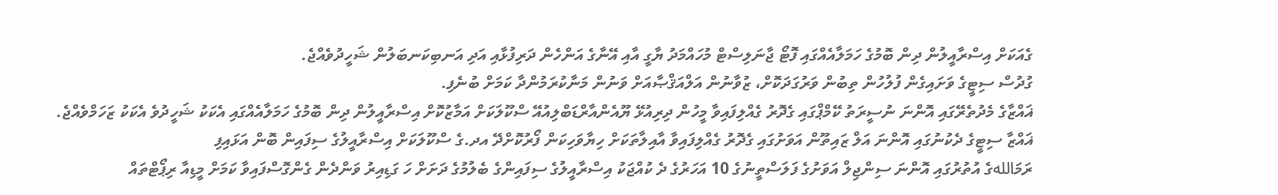ގެއަކަށް އިސްރާއީލުން ދިން ބޮމުގެ ހަމަލާއެއްގައި ފޮޓޯ ޖާނަލިސްޓް މުހައްމަދު ޔާގީ އާއި އޭނާގެ އަންހެން ދަރިފުޅާއި އަދި އަނބިކަނބަލުން ޝަހީދުވެއްޖެ.
ގުދުސް ސިޓީގެ ވަށައިގެން ފުލުހުން ތިބުން ވަރުގަދަކޮށް، ޒުވާނުން އަލްއަޤްޞާއަށް ވަނުން މަނާކުރަމުންދާ ކަމަށް ބުނެފި.
ޣައްޒާގެ މެދުތެރޭގައި އޮންނަ ނުސީރަތު ކޭމްޕްގައި ގެދޮރު ގެއްލިފައިވާ މީހުން ދިރިއުޅޭ ޔޫއެންއާރްޑަބްލިއުއޭ ސްކޫލަކަށް އަމާޒުކޮށް އިސްރާއީލުން ދިން ބޮމުގެ ހަމަލާއެއްގައި އެކަކު ޝަހީދުވެ އެކަކު ޒަހަމްވެއްޖެ.
ޣައްޒާ ސިޓީގެ ދެކުނުގައި އޮންނަ އަލް ޒައިތޫން އަވަށުގައި ގެދޮރު ގެއްލިފައިވާ އާއިލާތަކަށް ހިޔާވަހިކަން ފޯރުކޮށްދޭ އދ.ގެ ސްކޫލަކަށް އިސްރާއީލުގެ ސިފައިން ބޮން އަޅައިފި
ރަމަاللهގެ އުތުރުގައި އޮންނަ ސިންޖިލް އަވަށުގެ ފަލަސްތީނުގެ 10 އަހަރުގެ ދެ ކުއްޖަކު އިސްރާއީލުގެ ސިފައިންގެ ބެލުމުގެ ދަށަށް ހަ ގަޑިއިރު ވަންދެން ގެންގޮސްފައިވާ ކަމަށް މީޑިއާ ރިޕޯޓްތައް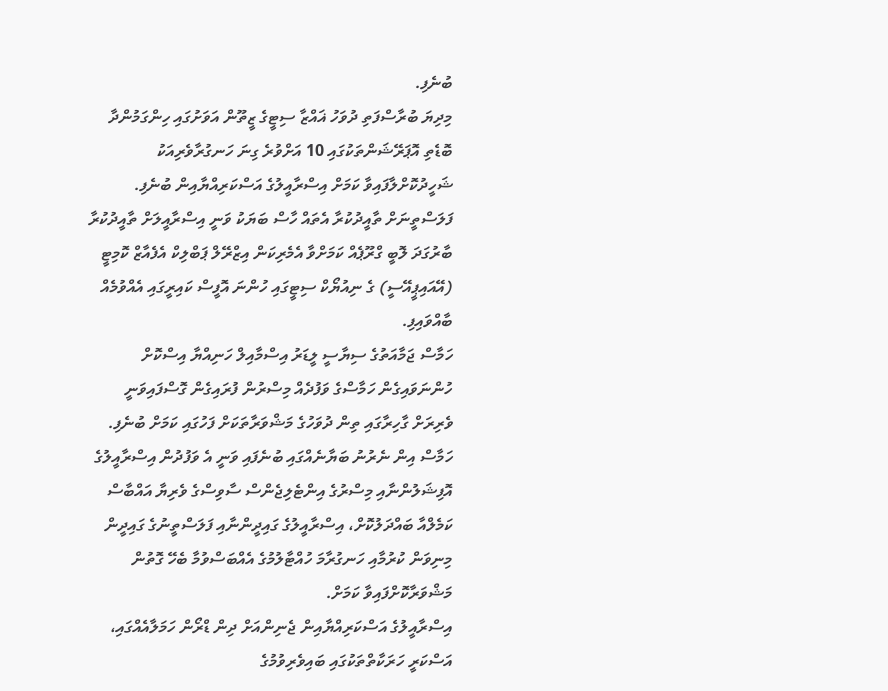ބުނެފި.
މިދިޔަ ބުރާސްފަތި ދުވަހު ޣައްޒާ ސިޓީގެ ޒީތޫން އަވަށުގައި ހިންގަމުންދާ ބޮޑެތި އޮޕަރޭޝަންތަކުގައި 10 އަށްވުރެ ގިނަ ހަނގުރާވެރިއަކު ޝަހީދުކޮށްލާފައިވާ ކަމަށް އިސްރާއީލުގެ އަސްކަރިއްޔާއިން ބުނެފި.
ފަލަސްތީނަށް ތާއީދުކުރާ އެތައް ހާސް ބަޔަކު ވަނީ އިސްރާއީލަށް ތާއީދުކުރާ ބާރުގަދަ ލޮބީ ގްރޫޕެއް ކަމަށްވާ އެމެރިކަން އިޒްރޭލް ޕަބްލިކް އެފެއާޒް ކޮމިޓީ (އޭއައިޕީއޭސީ) ގެ ނިއުޔޯކް ސިޓީގައި ހުންނަ އޮފީސް ކައިރީގައި އެއްވުމެއް ބާއްވައިފި.
ހަމާސް ޖަމާއަތުގެ ސިޔާސީ ލީޑަރު އިސްމާއިލް ހަނިއްޔާ އިސްކޮށް ހުންނަވައިގެން ހަމާސްގެ ވަފުދެއް މިސްރުން ފުރައިގެން ގޮސްފައިވަނީ ވެރިރަށް ގާހިރާގައި ތިން ދުވަހުގެ މަޝްވަރާތަކަށް ފަހުގައި ކަމަށް ބުނެފި.
ހަމާސް އިން ނެރުނު ބަޔާނެއްގައި ބުނެފައި ވަނީ އެ ވަފުދުން އިސްރާއީލުގެ އޮފިޝަލުންނާއި މިސްރުގެ އިންޓެލިޖެންސް ސާވިސްގެ ވެރިޔާ އައްބާސް ކަމެލްއާ ބައްދަލުކޮށް، އިސްރާއީލުގެ ގައިދީންނާއި ފަލަސްތީނުގެ ގައިދީން މިނިވަން ކުރުމާއި ހަނގުރާމަ ހުއްޓާލުމުގެ އެއްބަސްވުމާ ބެހޭ ގޮތުން މަޝްވަރާކޮށްފައިވާ ކަމަށް.
އިސްރާއީލުގެ އަސްކަރިއްޔާއިން ޖެނިންއަށް ދިން ޑްރޯން ހަމަލާއެއްގައި، އަސްކަރީ ހަރަކާތްތަކުގައި ބައިވެރިވުމުގެ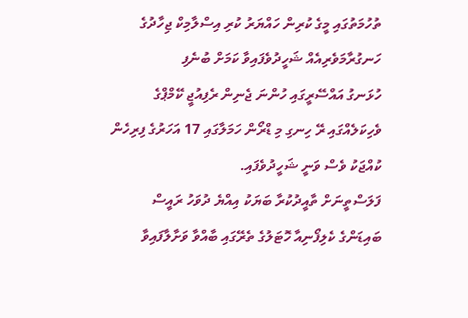ތުހުމަތުގައި މީގެ ކުރިން ހައްޔަރު ކުރި އިސްލާމިކް ޖިހާދުގެ ހަނގުރާމަވެރިއެއް ޝަހީދުވެފައިވާ ކަމަށް ބުނެފި
ހުޅަނގު އައްސޭރީގައި ހުންނަ ޖެނިން ރެފިއުޖީ ކޭމްޕްގެ ވެހިކަލެއްގައި ރޭ ހިނގި މި ޑްރޯން ހަމަލާގައި 17 އަހަރުގެ ފިރިހެން ކުއްޖަކު ވެސް ވަނީ ޝަހީދުވެފައި.
ފަލަސްތީނަށް ތާއީދުކުރާ ބަޔަކު އިއްޔެ ދުވަހު ރައީސް ބައިޑަންގެ ކެލިފޯނިއާ ހޮޓަލުގެ ތެރޭގައި ބާއްވާ ވަށާލާފައިވާ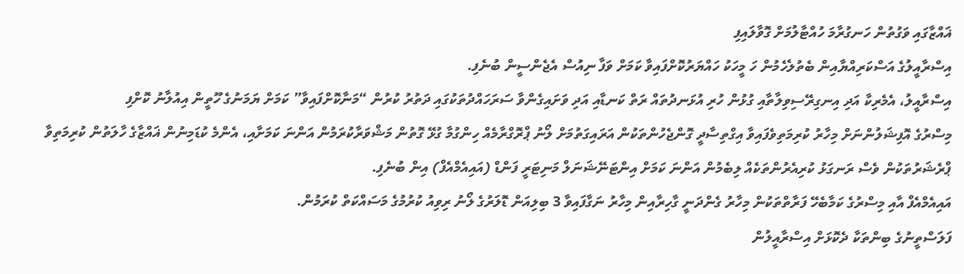ޣައްޒާގައި ވަގުތުން ހަނގުރާމަ ހުއްޓާލުމަށް ގޮވާލައިފި
އިސްރާއީލުގެ އަސްކަރިއްޔާއިން ބެތުލެހެމުން ހަ މީހަކު ހައްޔަރުކޮށްފައިވާ ކަމަށް ވަފާ ނިއުސް އެޖެންސީން ބުނެފި.
އިސްރާއީލު، އެމެރިކާ އަދި އިނގިރޭސިވިލާތާއި ގުޅުން ހުރި އުޅަނދުތައް ރަތް ކަނޑާއި އަދި ވަށައިގެންވާ ސަރަހައްދުތަކުގައި ދަތުރު ކުރުން “މަނާކޮށްފައިވާ” ކަމަށް ޔަމަނުގެ ހޫތީން އިއުލާނު ކޮށްފި
މިސްރުގެ އޮފިޝަލުންނަށް މިހާރު ކުރިމަތިވެފައިވާ އިގްތިސާދީ ގޮންޖެހުންތަކުން އަރައިގަތުމަށް ލޯނު ޕްރޮގްރާމެއް ހިންގުމާ ގުޅޭ ގޮތުން މަޝްވަރާކުރަމުން އަންނަ ކަމަށާއި، އެންމެ ކުޑަމިނުން ޣައްޒާގެ ހާލަތުން ކުރިމަތިވާ ޕްރެޝަރުތަކުން ވެސް ރަނގަޅު ކުރިއެރުންތަކެއް ލިބެމުން އަންނަ ކަމަށް އިންޓަނޭޝަނަލް މަނިޓަރީ ފަންޑް (އައިއެމްއެފް) އިން ބުނެފި.
އައިއެމްއެފް އާއި މިސްރުގެ ކަމާބެހޭ ފަރާތްތަކުން މިހާރު ގެންދަނީ ގާހިރާއިން މިހާރު ނަގާފައިވާ 3 ބިލިއަން ޑޮލަރުގެ ލޯނު ރިވިއު ކުރުމުގެ މަސައްކަތް ކުރަމުން.
ފަލަސްތީނުގެ ބިންތަކާ ދެކޮޅަށް އިސްރާއީލުން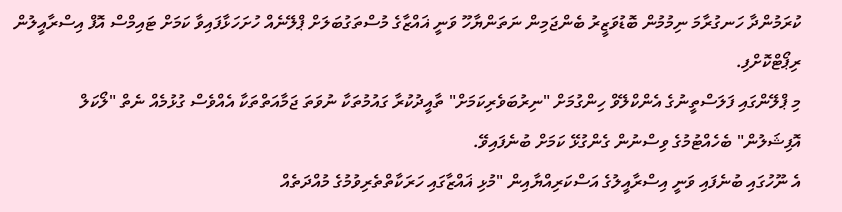ކުރަމުންދާ ހަނގުރާމަ ނިމުމުން ބޮޑުވަޒީރު ބެންޖަމިން ނަތަންޔާހޫ ވަނީ ޣައްޒާގެ މުސްތަގުބަލަށް ޕްލޭނެއް ހުށަހަޅާފައިވާ ކަމަށް ޓައިމްސް އޮފް އިސްރާއީލުން ރިޕޯޓްކޮށްފި.
މި ޕްލޭންގައި ފަލަސްތީނުގެ އެންކްލޭވް ހިންގުމަށް "ނިރުބަވެރިކަމަށް" ތާއީދުކުރާ ގައުމުތަކާ ނުވަތަ ޖަމާއަތްތަކާ އެއްވެސް ގުޅުމެއް ނެތް "ލޯކަލް އޮފިޝަލުން" ބެހެއްޓުމުގެ ވިސްނުން ގެންގުޅޭ ކަމަށް ބުނެފައިވޭ.
އެ ނޫހުގައި ބުނެފައި ވަނީ އިސްރާއީލުގެ އަސްކަރިއްޔާއިން "މުޅި ޣައްޒާގައި ހަރަކާތްތެރިވުމުގެ މުއްދަތެއް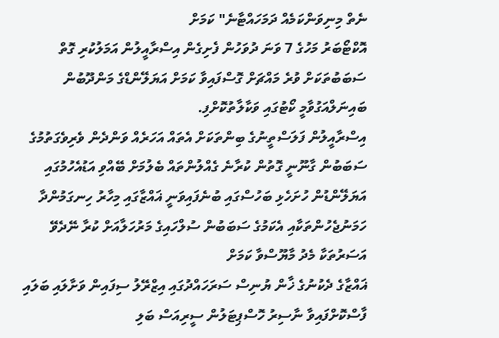ނެތް މިނިވަންކަމެއް ދަމަހައްޓާނެ" ކަމަށް
އޮކްޓޯބަރު މަހުގެ 7 ވަނަ ދުވަހުން ފެށިގެން އިސްރާއީލުން އަމަލުކުރި ގޮތް ސަބަބުތަކަށް ވުރެ މައްޗަށް ގޮސްފައިވާ ކަމަށް އަޔަލޭންޑްގެ މަންދޫބުން ބައިނަލްއަގުވާމީ ކޯޓުގައި ވަކާލާތުކޮށްފި.
އިސްރާއީލުން ފަލަސްތީނުގެ ބިންތަކަށް އެތައް އަހަރެއް ވަންދެން ވެރިވެގަތުމުގެ ސަބަބުން ގާނޫނީ ގޮތުން ކުރާނެ ގެއްލުންތައް ބެލުމަށް ބޭއްވި އަޑުއެހުމުގައި އަޔަލޭންޑުން ހުށަހެޅި ބަހުސްގައި ބުނެފައިވަނީ ޣައްޒާގައި މިހާރު ހިނގަމުންދާ ހަމަނުޖެހުންތަކާއި އެކަމުގެ ސަބަބުން ސުލްހައިގެ މަރުހަލާއަށް ކުރާ ނޭދެވޭ އަސަރުތަކާ މެދު މާޔޫސްވާ ކަމަށް
ޣައްޒާގެ ދެކުނުގެ ޚާން ޔުނިސް ސަރަހައްދުގައި އިޒްރޭލު ސިފައިން ވަށާލައި ބަލައި ފާސްކޮށްފައިވާ ނާސިރު ހޮސްޕިޓަލުން ސީރިއަސް ބަލި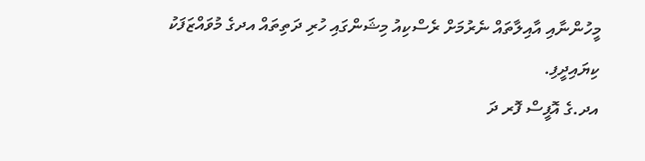މީހުންނާއި އާއިލާތައް ނެރުމަށް ރެސްކިއު މިޝަންގައި ހުރި ދަތިތައް އދގެ މުވައްޒަފަކު ކިޔައިދީފި.
އދ.ގެ އޮފީސް ފޮރ ދަ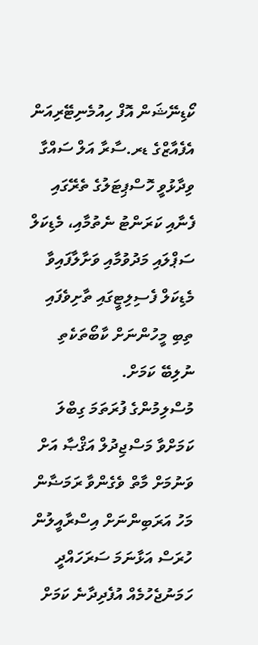ކޯޑިނޭޝަން އޮފް ހިއުމެނިޓޭރިއަން އެފެއާޒްގެ ޑރ.ސާރާ އަލް ސައްގާ ވިދާޅުވީ ހޮސްޕިޓަލުގެ ތެރޭގައި ފެނާއި ކަރަންޓު ނެތުމާއި، މެޑިކަލް ސަޕްލައި މަދުވުމާއި ވަށާލާފައިވާ މެޑިކަލް ފެސިލިޓީގައި ތާށިވެފައި ތިބި މީހުންނަށް ކާބޯތަކެތި ނުލިބޭ ކަމަށް.
މުސްލިމުންގެ ފުރަތަމަ ގިބްލަ ކަމަށްވާ މަސްޖިދުލް އަޤްޞާ އަށް ވަނުމަށް މާތް ވެގެންވާ ރަމަޟާން މަހު އަރަބިންނަށް އިސްރާއީލުން ހުރަސް އަޅާނަމަ ސަރަހައްދީ ހަމަނުޖެހުމެއް އުފެދިދާނެ ކަމަށް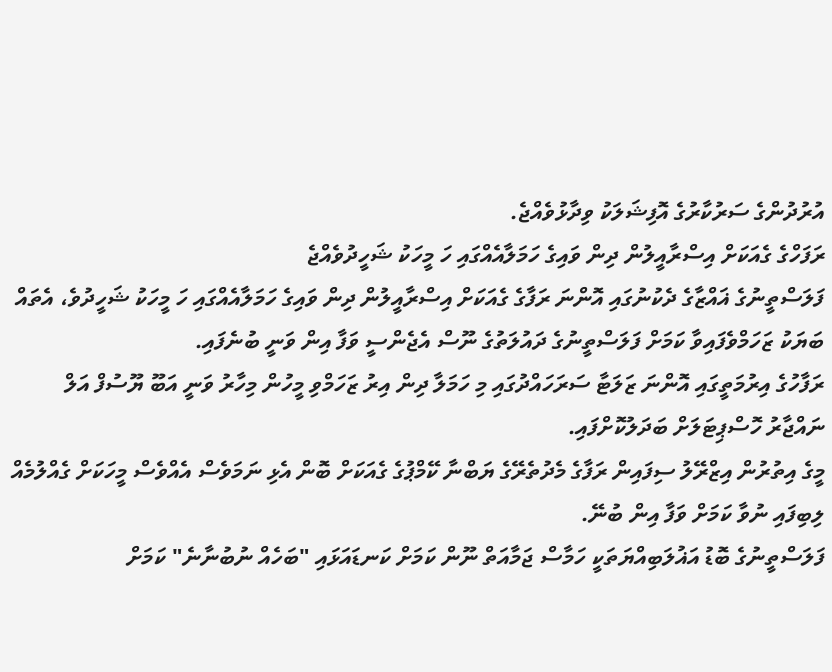އުރުދުންގެ ސަރުކާރުގެ އޮފިޝަލަކު ވިދާޅުވެއްޖެ.
ރަފަހްގެ ގެއަކަށް އިސްރާއީލުން ދިން ވައިގެ ހަމަލާއެއްގައި ހަ މީހަކު ޝަހީދުވެއްޖެ
ފަލަސްތީނުގެ ޣައްޒާގެ ދެކުނުގައި އޮންނަ ރަފާގެ ގެއަކަށް އިސްރާއީލުން ދިން ވައިގެ ހަމަލާއެއްގައި ހަ މީހަކު ޝަހީދުވެ، އެތައް ބަޔަކު ޒަހަމްވެފައިވާ ކަމަށް ފަލަސްތީނުގެ ދައުލަތުގެ ނޫސް އެޖެންސީ ވަފާ އިން ވަނީ ބުނެފައި.
ރަފާހުގެ އިރުމަތީގައި އޮންނަ ޒަލަޓާ ސަރަހައްދުގައި މި ހަމަލާ ދިން އިރު ޒަހަމްވި މީހުން މިހާރު ވަނީ އަބޫ ޔޫސުފް އަލް ނައްޖާރު ހޮސްޕިޓަލަށް ބަދަލުކޮށްފައި.
މީގެ އިތުރުން އިޒްރޭލު ސިފައިން ރަފާގެ މެދުތެރޭގެ ޔަބްނާ ކޭމްޕުގެ ގެއަކަށް ބޮން އެޅި ނަމަވެސް އެއްވެސް މީހަކަށް ގެއްލުމެއް ލިބިފައި ނުވާ ކަމަށް ވަފާ އިން ބުނޭ.
ފަލަސްތީނުގެ ބޮޑު އަޣުލަބިއްޔަތަކީ ހަމާސް ޖަމާއަތް ނޫން ކަމަށް ކަނޑައަޅައި "ބަހެއް ނުބުނާނެ" ކަމަށް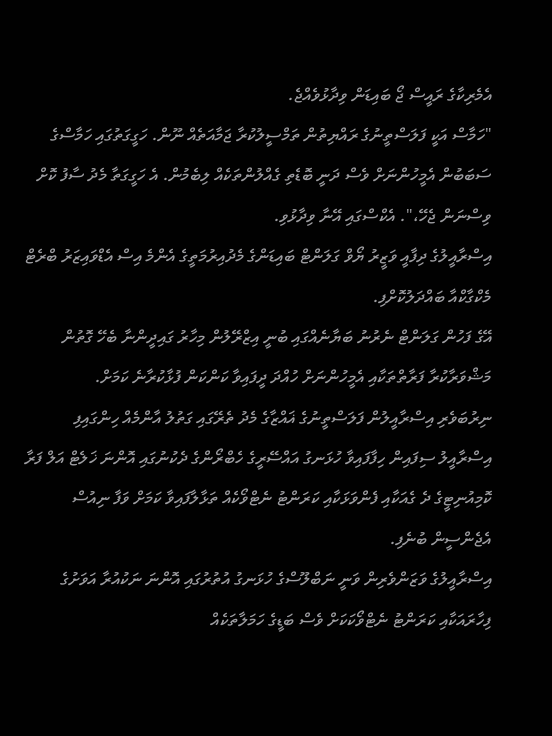އެމެރިކާގެ ރައީސް ޖޯ ބައިޑަން ވިދާޅުވެއްޖެ.
"ހަމާސް އަކީ ފަލަސްތީނުގެ ރައްޔިތުން ތަމްސީލުކުރާ ޖަމާއަތެއް ނޫން. ހަގީގަތުގައި ހަމާސްގެ ސަބަބުން އެމީހުންނަށް ވެސް ދަނީ ބޮޑެތި ގެއްލުންތަކެއް ލިބެމުން. އެ ހަގީގަތާ މެދު ސާފު ކޮށް ވިސްނަން ޖެހޭ،". އެކްސްގައި އޭނާ ވިދާޅުވި.
އިސްރާއީލުގެ ދިފާއީ ވަޒީރު ޔޯވް ގަލަންޓް ބައިޑަންގެ މެދުއިރުމަތީގެ އެންމެ އިސް އެޑްވައިޒަރު ބްރެޓް މެކްގާކްއާ ބައްދަލުކޮށްފި.
އޭގެ ފަހުން ގަލަންޓް ނެރުނު ބަޔާނެއްގައި ބުނީ އިޒްރޭލުން މިހާރު ގައިދީންނާ ބެހޭ ގޮތުން މަޝްވަރާކުރާ ފަރާތްތަކާއި އެމީހުންނަށް ހުއްދަ ދީފައިވާ ކަންކަން ފުޅާކުރާނެ ކަމަށް.
ނިރުބަވެރި އިސްރާއީލުން ފަލަސްތީނުގެ ޣައްޒާގެ މެދު ތެރޭގައި ގަތުލު އާންމެއް ހިންގައިފި
އިސްރާއީލު ސިފައިން ހިފާފައިވާ ހުޅަނގު އައްސޭރީގެ ހެބްރޯންގެ ދެކުނުގައި އޮންނަ ޚަލެޓް އަލް ފަރާ ކޮމިއުނިޓީގެ ދެ ގެއަކާއި ފެންވަޅަކާއި ކަރަންޓު ނެޓްވޯކެއް ތަޅާލާފައިވާ ކަމަށް ވަފާ ނިއުސް އެޖެންސީން ބުނެފި.
އިސްރާއީލުގެ ވަޒަންވެރިން ވަނީ ނަބްލޫސްގެ ހުޅަނގު އުތުރުގައި އޮންނަ ނަކުއުރާ އަވަށުގެ ފިހާރައަކާއި ކަރަންޓު ނެޓްވޯކަކަށް ވެސް ބަޑީގެ ހަމަލާތަކެއް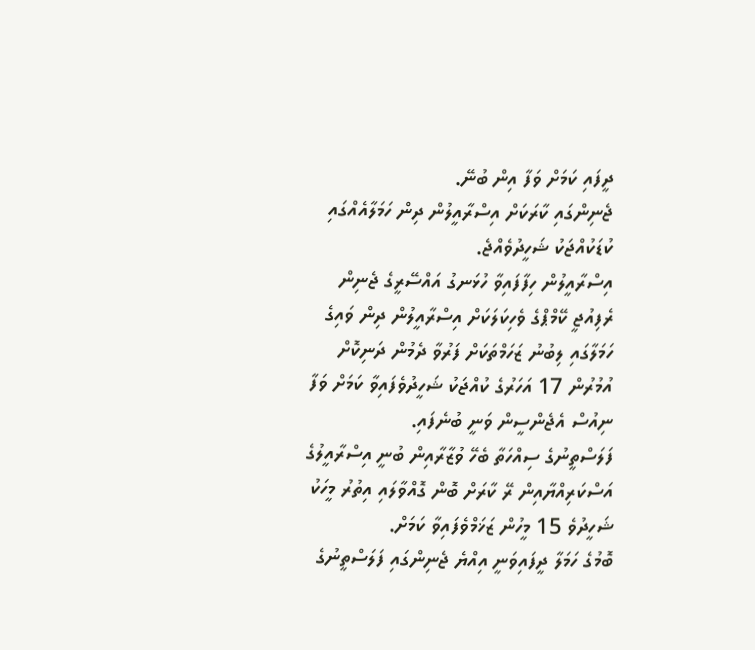ދީފައި ކަމަށް ވަފާ އިން ބުނޭ.
ޖެނިންގައި ކާރަކަށް އިސްރާއީލުން ދިން ހަމަލާއެއްގައި ކުޑަކުއްޖަކު ޝަހީދުވެއްޖެ.
އިސްރާއީލުން ހިފާފައިވާ ހުޅަނގު އައްސޭރީގެ ޖެނިން ރެފިއުޖީ ކޭމްޕްގެ ވެހިކަލަކަށް އިސްރާއީލުން ދިން ވައިގެ ހަމަލާގައި ލިބުނު ޒަހަމްތަކަށް ފަރުވާ ދެމުން ދަނިކޮށް އުމުރުން 17 އަހަރުގެ ކުއްޖަކު ޝަހީދުވެފައިވާ ކަމަށް ވަފާ ނިއުސް އެޖެންސީން ވަނީ ބުނެފައި.
ފަލަސްތީނުގެ ސިއްހަތާ ބެހޭ ވުޒާރާއިން ބުނީ އިސްރާއީލުގެ އަސްކަރިއްޔާއިން ރޭ ކާރަށް ބޮން ގޮއްވާލައި އިތުރު މީހަކު ޝަހީދުވެ 15 މީހުން ޒަޚަމްވެފައިވާ ކަމަށް.
ބޮމުގެ ހަމަލާ ދީފައިވަނީ އިއްޔެ ޖެނިންގައި ފަލަސްތީނުގެ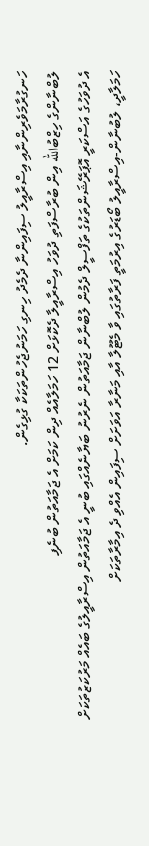ހަނގުރާމަވެރިންނާއި އިސްރާއީލު ސިފައިންނާ ދެމެދު ހިނގި ހަމަނުޖެހުންތަކަކާ ގުޅިގެން.
ލުބްނާންގެ ހިޒްބުالله އިން ބުރާސްފަތި ދުވަހު އިސްރާއީލާ ދެކޮޅަށް 12 ހަމަލާއެއް ދިން ކަމަށް އެ ޖަމާއަތުން ބުނެފި
އެ ދުވަހުގެ އަސްކަރީ އޮޕަރޭޝަންތަކުގެ ތަފްސީލް ދެމުން ލުބްނާން ޖަމާއަތުން ނެރުނު ބަޔާނެއްގައި ބުނީ އެ ޖަމާއަތުން އިސްރާއީލުގެ ބައެއް މަރުކަޒުތަކަށް ހަމަލާދީ، ލުބުނާން-އިސްރާއީލު ބޯޑަރުގެ އިރުމަތީ ފަރާތުގައި ވާ މެޓޫލާ އާއި މަނާރާ އަވަށަށް ސިފައިން އެއްވި ދެ އިމާރާތަކަށް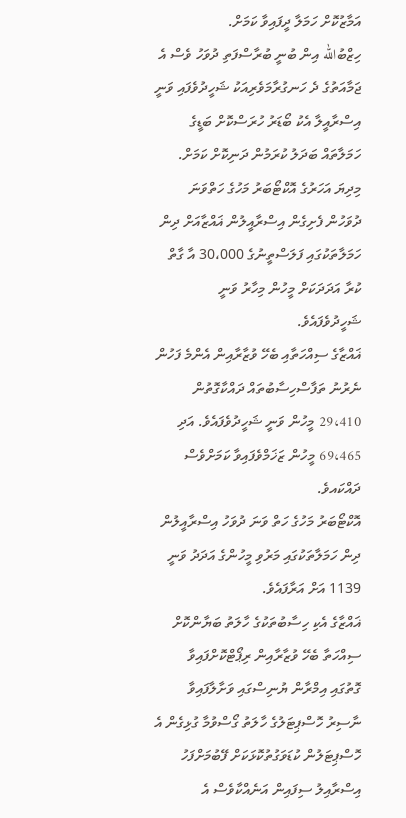އަމާޒުކޮށް ހަމަލާ ދީފައިވާ ކަމަށް.
ހިޒްބުالله އިން ބުނީ ބުރާސްފަތި ދުވަހު ވެސް އެ ޖަމާއަތުގެ ދެ ހަނގުރާމަވެރިއަކު ޝަހީދުވެފައި ވަނީ އިސްރާއީލާ އެކު ބޯޑަރު ހުރަސްކޮށް ބަޑީގެ ހަމަލާތައް ބަދަލު ކުރަމުން ދަނިކޮށް ކަމަށް.
މިދިޔަ އަހަރުގެ އޮކްޓޯބަރު މަހުގެ ހަތްވަނަ ދުވަހުން ފެށިގެން އިސްރާއީލުން ޣައްޒާއަށް ދިން ހަމަލާތަކުގައި ފަލަސްތީނުގެ 30،000 އާ ގާތް ކުރާ އަދަދަކަށް މީހުން މިހާރު ވަނީ ޝަހީދުވެފައެވެ.
ޣައްޒާގެ ސިއްހަތާއި ބެހޭ ވުޒާރާއިން އެންމެ ފަހުން ނެރުނު ތަފާސްހިސާބުތައް ދައްކާގޮތުން 29،410 މީހުން ވަނީ ޝަހީދުވެފައެވެ. އަދި 69،465 މީހުން ޒަޚަމްވެފައިވާ ކަމަށްވެސް ދައްކައވެ.
އޮކްޓޯބަރު މަހުގެ ހަތް ވަނަ ދުވަހު އިސްރާއީލުން ދިން ހަމަލާތަކުގައި މަރުވި މީހުންގެ އަދަދު ވަނީ 1139 އަށް އަރާފައެވެ.
ޣައްޒާގެ އެކި ހިސާބުތަކުގެ ހާލަތު ބަޔާންކޮށް ސިއްހަތާ ބެހޭ ވުޒާރާއިން ރިޕޯޓްކޮށްފައިވާ ގޮތުގައި އިމްރާން ޔުނިސްގައި ވަށާލާފައިވާ ނާސިރު ހޮސްޕިޓަލުގެ ހާލަތު ގޯސްވުމާ ގުޅިގެން އެ ހޮސްޕިޓަލުން ކުޑަވަގުތުކޮޅަކަށް ފޭބުމަށްފަހު އިސްރާއިލު ސިފައިން އަނެއްކާވެސް އެ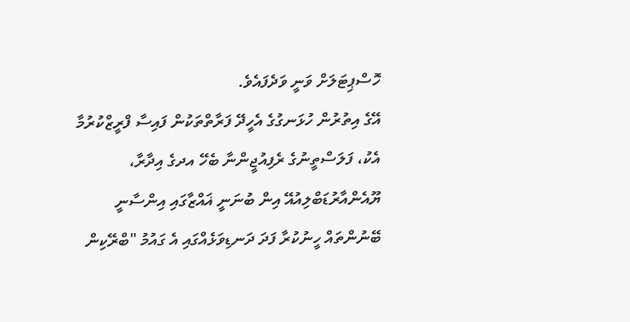ހޮސްޕިޓަލަށް ވަނީ ވަދެފައެވެ.
އޭގެ އިތުރުން ހުޅަނގުގެ އެހީދޭ ފަރާތްތަކުން ފައިސާ ފްރީޒްކުރުމާ އެކު، ފަލަސްތީނުގެ ރެފިއުޖީންނާ ބެހޭ އދގެ އިދާރާ، ޔޫއެންއާރުޑަބްލިއުއޭ އިން ބުނަނީ ޣައްޒާގައި އިންސާނީ ބޭނުންތައް ހީނުކުރާ ފަދަ ދަނޑިވަޅެއްގައި އެ ގައުމު "ބްރޭކިން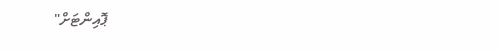ޕޮއިންޓަށް"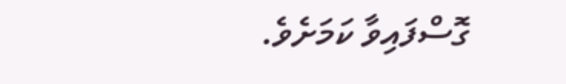ގޮސްފައިވާ ކަމަށެވެ.